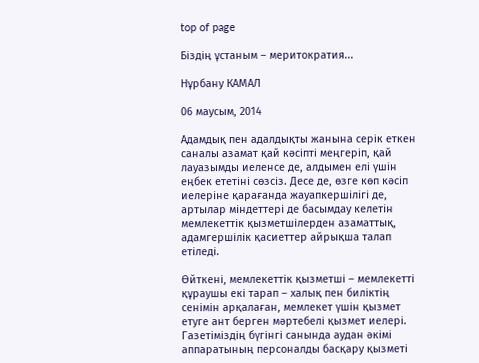top of page

Біздің ұстаным – меритократия...

Нұрбану КАМАЛ

06 маусым, 2014

Адамдық пен адалдықты жанына серік еткен саналы азамат қай кәсіпті меңгеріп, қай лауазымды иеленсе де, алдымен елі үшін еңбек ететіні сөзсіз. Десе де, өзге көп кәсіп иелеріне қарағанда жауапкершілігі де, артылар міндеттері де басымдау келетін мемлекеттік қызметшілерден азаматтық, адамгершілік қасиеттер айрықша талап етіледі.

Өйткені, мемлекеттік қызметші – мемлекетті құраушы екі тарап – халық пен биліктің сенімін арқалаған, мемлекет үшін қызмет етуге ант берген мәртебелі қызмет иелері. Газетіміздің бүгінгі санында аудан әкімі аппаратының персоналды басқару қызметі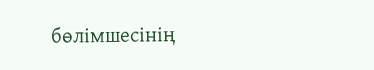бөлімшесінің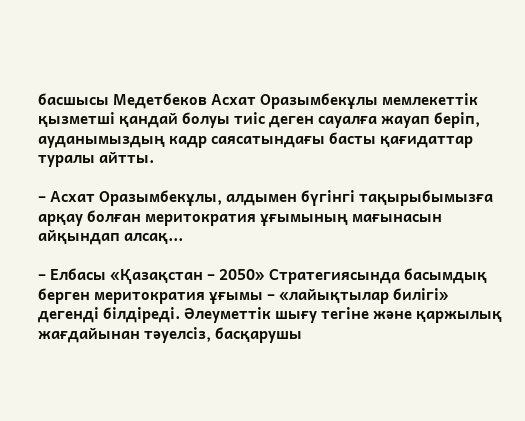басшысы Медетбеков Асхат Оразымбекұлы мемлекеттік қызметші қандай болуы тиіс деген сауалға жауап беріп, ауданымыздың кадр саясатындағы басты қағидаттар туралы айтты.

– Асхат Оразымбекұлы, алдымен бүгінгі тақырыбымызға арқау болған меритократия ұғымының мағынасын айқындап алсақ...

– Елбасы «Қазақстан – 2050» Стратегиясында басымдық берген меритократия ұғымы – «лайықтылар билігі» дегенді білдіреді. Әлеуметтік шығу тегіне және қаржылық жағдайынан тәуелсіз, басқарушы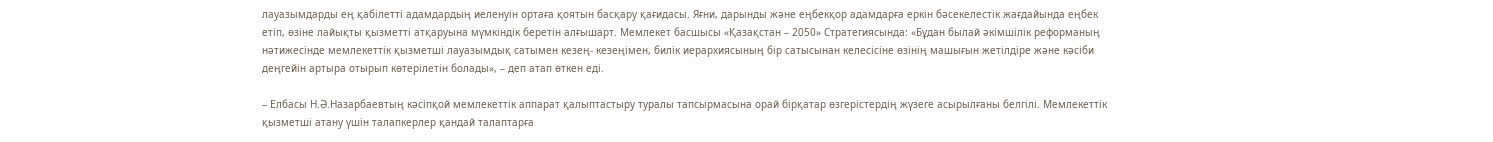лауазымдарды ең қабілетті адамдардың иеленуін ортаға қоятын басқару қағидасы. Яғни, дарынды және еңбекқор адамдарға еркін бәсекелестік жағдайында еңбек етіп, өзіне лайықты қызметті атқаруына мүмкіндік беретін алғышарт. Мемлекет басшысы «Қазақстан – 2050» Стратегиясында: «Бұдан былай әкімшілік реформаның нәтижесінде мемлекеттік қызметші лауазымдық сатымен кезең- кезеңімен, билік иерархиясының бір сатысынан келесісіне өзінің машығын жетілдіре және кәсіби деңгейін артыра отырып көтерілетін болады», – деп атап өткен еді.

– Елбасы Н.Ә.Назарбаевтың кәсіпқой мемлекеттік аппарат қалыптастыру туралы тапсырмасына орай бірқатар өзгерістердің жүзеге асырылғаны белгілі. Мемлекеттік қызметші атану үшін талапкерлер қандай талаптарға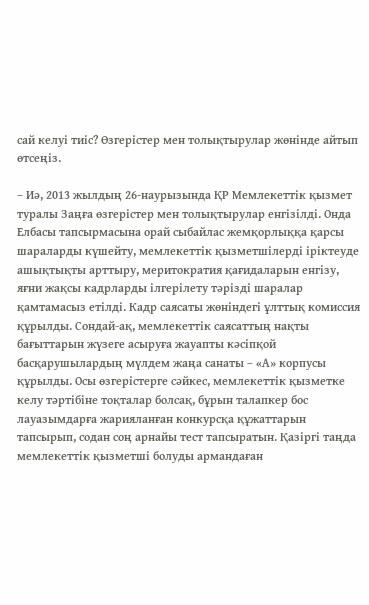сай келуі тиіс? Өзгерістер мен толықтырулар жөнінде айтып өтсеңіз.

– Иә, 2013 жылдың 26-наурызында ҚР Мемлекеттік қызмет туралы Заңға өзгерістер мен толықтырулар енгізілді. Онда Елбасы тапсырмасына орай сыбайлас жемқорлыққа қарсы шараларды күшейту, мемлекеттік қызметшілерді іріктеуде ашықтықты арттыру, меритократия қағидаларын енгізу, яғни жақсы кадрларды ілгерілету тәрізді шаралар қамтамасыз етілді. Кадр саясаты жөніндегі ұлттық комиссия құрылды. Сондай-ақ, мемлекеттік саясаттың нақты бағыттарын жүзеге асыруға жауапты кәсіпқой басқарушылардың мүлдем жаңа санаты – «А» корпусы құрылды. Осы өзгерістерге сәйкес, мемлекеттік қызметке келу тәртібіне тоқталар болсақ, бұрын талапкер бос лауазымдарға жарияланған конкурсқа құжаттарын тапсырып, содан соң арнайы тест тапсыратын. Қазіргі таңда мемлекеттік қызметші болуды армандаған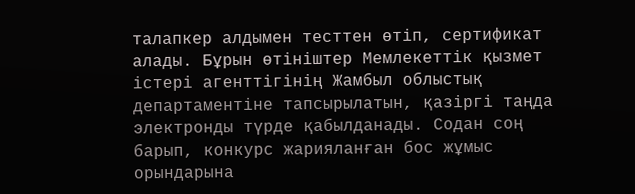талапкер алдымен тесттен өтіп, сертификат алады. Бұрын өтініштер Мемлекеттік қызмет істері агенттігінің Жамбыл облыстық департаментіне тапсырылатын, қазіргі таңда электронды түрде қабылданады. Содан соң барып, конкурс жарияланған бос жұмыс орындарына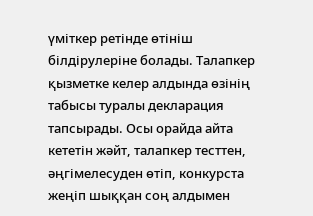үміткер ретінде өтініш білдірулеріне болады. Талапкер қызметке келер алдында өзінің табысы туралы декларация тапсырады. Осы орайда айта кететін жәйт, талапкер тесттен, әңгімелесуден өтіп, конкурста жеңіп шыққан соң алдымен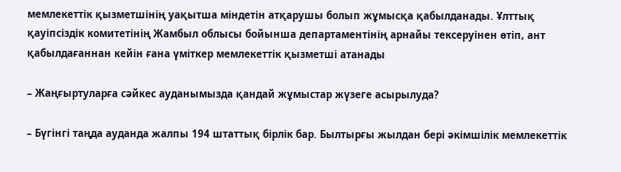мемлекеттік қызметшінің уақытша міндетін атқарушы болып жұмысқа қабылданады. Ұлттық қауіпсіздік комитетінің Жамбыл облысы бойынша департаментінің арнайы тексеруінен өтіп, ант қабылдағаннан кейін ғана үміткер мемлекеттік қызметші атанады

– Жаңғыртуларға сәйкес ауданымызда қандай жұмыстар жүзеге асырылуда?

– Бүгінгі таңда ауданда жалпы 194 штаттық бірлік бар. Былтырғы жылдан бері әкімшілік мемлекеттік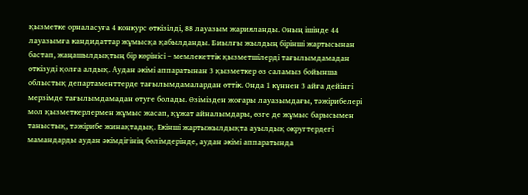қызметке орналасуға 4 конкурс өткізілді, 88 лауазым жарияланды. Оның ішінде 44 лауазымға кандидаттар жұмысқа қабылданды. Биылғы жылдың бірінші жартысынан бастап, жаңашылдықтың бір көрінісі – мемлекеттік қызметшілерді тағылымдамадан өткізуді қолға алдық. Аудан әкімі аппаратынан 3 қызметкер өз саламыз бойынша облыстық департаменттерде тағылымдамалардан өттік. Онда 1 күннен 3 айға дейінгі мерзімде тағылымдамадан өтуге болады. Өзімізден жоғары лауазымдағы, тәжірибелері мол қызметкерлермен жұмыс жасап, құжат айналымдары, өзге де жұмыс барысымен таныстық, тәжірибе жинақтадық. Екінші жартыжылдықта ауылдық округтердегі мамандарды аудан әкімдігінің бөлімдерінде, аудан әкімі аппаратында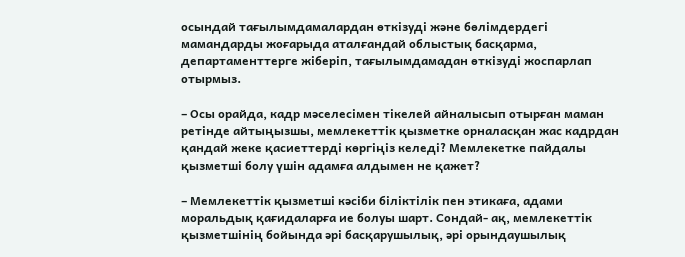осындай тағылымдамалардан өткізуді және бөлімдердегі мамандарды жоғарыда аталғандай облыстық басқарма, департаменттерге жіберіп, тағылымдамадан өткізуді жоспарлап отырмыз.

– Осы орайда, кадр мәселесімен тікелей айналысып отырған маман ретінде айтыңызшы, мемлекеттік қызметке орналасқан жас кадрдан қандай жеке қасиеттерді көргіңіз келеді? Мемлекетке пайдалы қызметші болу үшін адамға алдымен не қажет?

– Мемлекеттік қызметші кәсіби біліктілік пен этикаға, адами моральдық қағидаларға ие болуы шарт. Сондай- ақ, мемлекеттік қызметшінің бойында әрі басқарушылық, әрі орындаушылық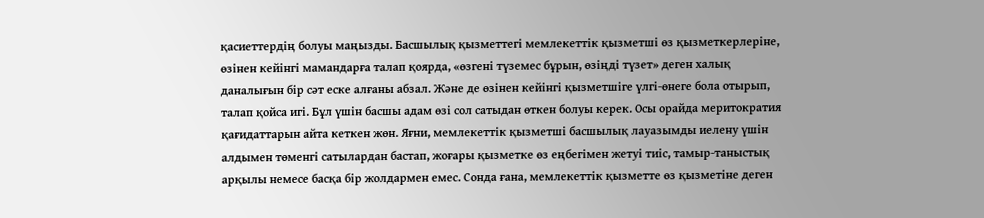қасиеттердің болуы маңызды. Басшылық қызметтегі мемлекеттік қызметші өз қызметкерлеріне, өзінен кейінгі мамандарға талап қоярда, «өзгені түземес бұрын, өзіңді түзет» деген халық даналығын бір сәт еске алғаны абзал. Және де өзінен кейінгі қызметшіге үлгі-өнеге бола отырып, талап қойса игі. Бұл үшін басшы адам өзі сол сатыдан өткен болуы керек. Осы орайда меритократия қағидаттарын айта кеткен жөн. Яғни, мемлекеттік қызметші басшылық лауазымды иелену үшін алдымен төменгі сатылардан бастап, жоғары қызметке өз еңбегімен жетуі тиіс, тамыр-таныстық арқылы немесе басқа бір жолдармен емес. Сонда ғана, мемлекеттік қызметте өз қызметіне деген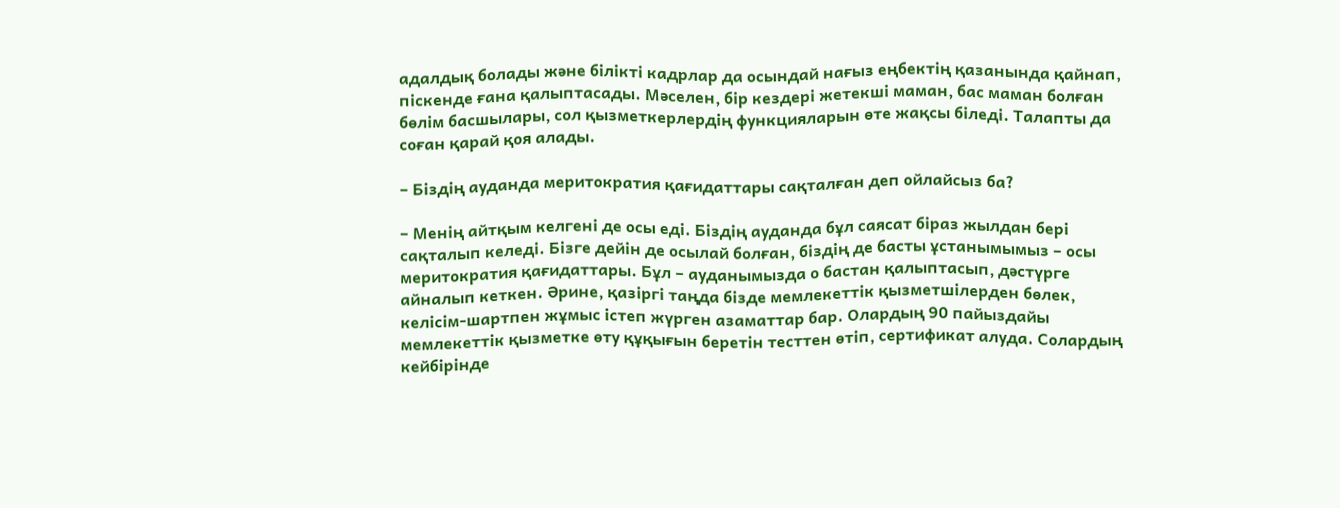адалдық болады және білікті кадрлар да осындай нағыз еңбектің қазанында қайнап, піскенде ғана қалыптасады. Мәселен, бір кездері жетекші маман, бас маман болған бөлім басшылары, сол қызметкерлердің функцияларын өте жақсы біледі. Талапты да соған қарай қоя алады.

– Біздің ауданда меритократия қағидаттары сақталған деп ойлайсыз ба?

– Менің айтқым келгені де осы еді. Біздің ауданда бұл саясат біраз жылдан бері сақталып келеді. Бізге дейін де осылай болған, біздің де басты ұстанымымыз – осы меритократия қағидаттары. Бұл – ауданымызда о бастан қалыптасып, дәстүрге айналып кеткен. Әрине, қазіргі таңда бізде мемлекеттік қызметшілерден бөлек, келісім-шартпен жұмыс істеп жүрген азаматтар бар. Олардың 90 пайыздайы мемлекеттік қызметке өту құқығын беретін тесттен өтіп, сертификат алуда. Солардың кейбірінде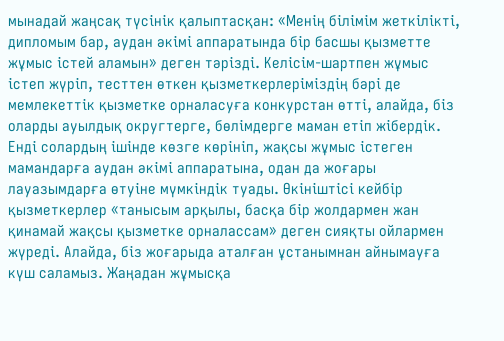мынадай жаңсақ түсінік қалыптасқан: «Менің білімім жеткілікті, дипломым бар, аудан әкімі аппаратында бір басшы қызметте жұмыс істей аламын» деген тәрізді. Келісім-шартпен жұмыс істеп жүріп, тесттен өткен қызметкерлеріміздің бәрі де мемлекеттік қызметке орналасуға конкурстан өтті, алайда, біз оларды ауылдық округтерге, бөлімдерге маман етіп жібердік. Енді солардың ішінде көзге көрініп, жақсы жұмыс істеген мамандарға аудан әкімі аппаратына, одан да жоғары лауазымдарға өтуіне мүмкіндік туады. Өкініштісі кейбір қызметкерлер «танысым арқылы, басқа бір жолдармен жан қинамай жақсы қызметке орналассам» деген сияқты ойлармен жүреді. Алайда, біз жоғарыда аталған ұстанымнан айнымауға күш саламыз. Жаңадан жұмысқа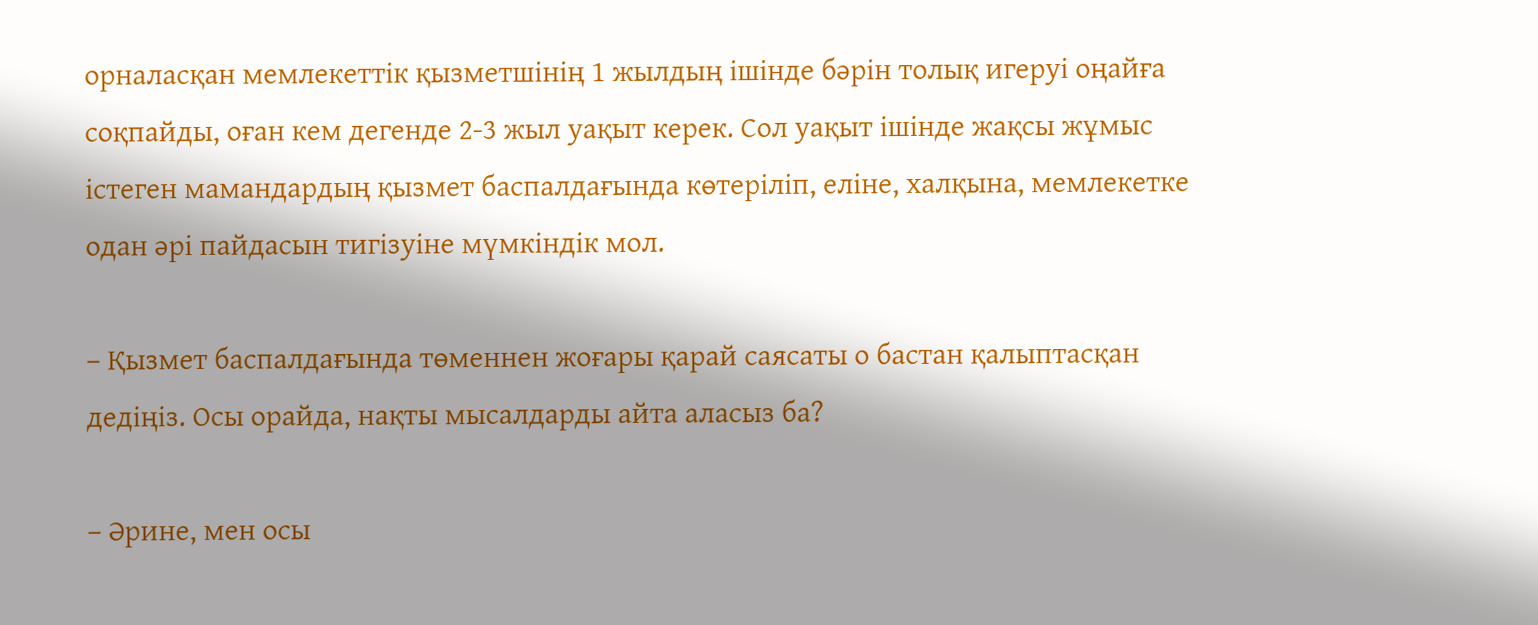орналасқан мемлекеттік қызметшінің 1 жылдың ішінде бәрін толық игеруі оңайға соқпайды, оған кем дегенде 2-3 жыл уақыт керек. Сол уақыт ішінде жақсы жұмыс істеген мамандардың қызмет баспалдағында көтеріліп, еліне, халқына, мемлекетке одан әрі пайдасын тигізуіне мүмкіндік мол.

– Қызмет баспалдағында төменнен жоғары қарай саясаты о бастан қалыптасқан дедіңіз. Осы орайда, нақты мысалдарды айта аласыз ба?

– Әрине, мен осы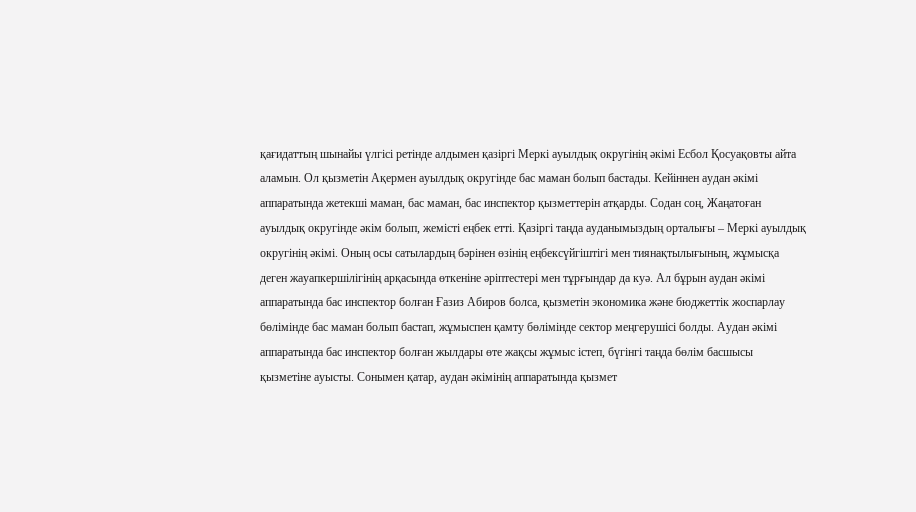қағидаттың шынайы үлгісі ретінде алдымен қазіргі Меркі ауылдық округінің әкімі Есбол Қосуақовты айта аламын. Ол қызметін Ақермен ауылдық округінде бас маман болып бастады. Кейіннен аудан әкімі аппаратында жетекші маман, бас маман, бас инспектор қызметтерін атқарды. Содан соң, Жаңатоған ауылдық округінде әкім болып, жемісті еңбек етті. Қазіргі таңда ауданымыздың орталығы – Меркі ауылдық округінің әкімі. Оның осы сатылардың бәрінен өзінің еңбексүйгіштігі мен тиянақтылығының, жұмысқа деген жауапкершілігінің арқасында өткеніне әріптестері мен тұрғындар да куә. Ал бұрын аудан әкімі аппаратында бас инспектор болған Ғазиз Абиров болса, қызметін экономика және бюджеттік жоспарлау бөлімінде бас маман болып бастап, жұмыспен қамту бөлімінде сектор меңгерушісі болды. Аудан әкімі аппаратында бас инспектор болған жылдары өте жақсы жұмыс істеп, бүгінгі таңда бөлім басшысы қызметіне ауысты. Сонымен қатар, аудан әкімінің аппаратында қызмет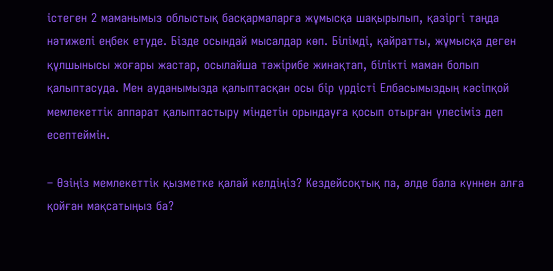істеген 2 маманымыз облыстық басқармаларға жұмысқа шақырылып, қазіргі таңда нәтижелі еңбек етуде. Бізде осындай мысалдар көп. Білімді, қайратты, жұмысқа деген құлшынысы жоғары жастар, осылайша тәжірибе жинақтап, білікті маман болып қалыптасуда. Мен ауданымызда қалыптасқан осы бір үрдісті Елбасымыздың кәсіпқой мемлекеттік аппарат қалыптастыру міндетін орындауға қосып отырған үлесіміз деп есептеймін.

– Өзіңіз мемлекеттік қызметке қалай келдіңіз? Кездейсоқтық па, әлде бала күннен алға қойған мақсатыңыз ба?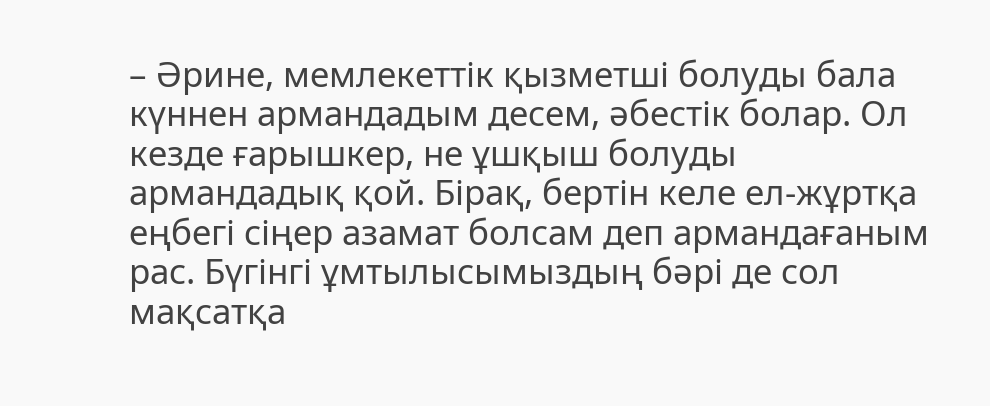– Әрине, мемлекеттік қызметші болуды бала күннен армандадым десем, әбестік болар. Ол кезде ғарышкер, не ұшқыш болуды армандадық қой. Бірақ, бертін келе ел-жұртқа еңбегі сіңер азамат болсам деп армандағаным рас. Бүгінгі ұмтылысымыздың бәрі де сол мақсатқа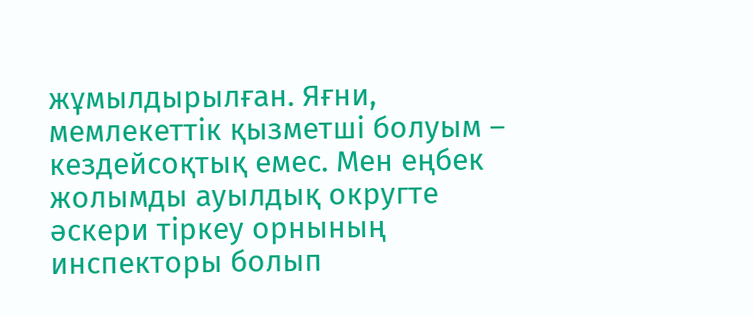жұмылдырылған. Яғни, мемлекеттік қызметші болуым – кездейсоқтық емес. Мен еңбек жолымды ауылдық округте әскери тіркеу орнының инспекторы болып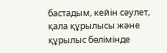бастадым, кейін сәулет, қала құрылысы және құрылыс бөлімінде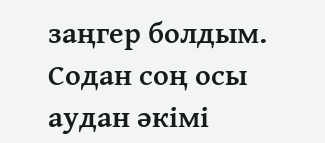заңгер болдым. Содан соң осы аудан әкімі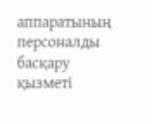аппаратының персоналды басқару қызметі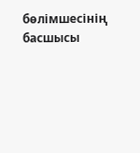бөлімшесінің басшысы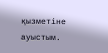қызметіне ауыстым.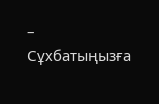– Сұхбатыңызға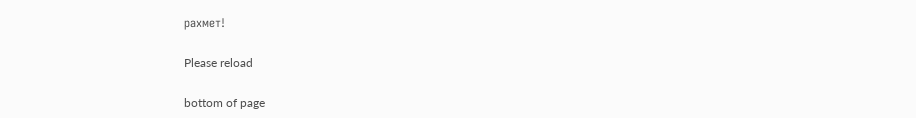рахмет!

Please reload

bottom of page